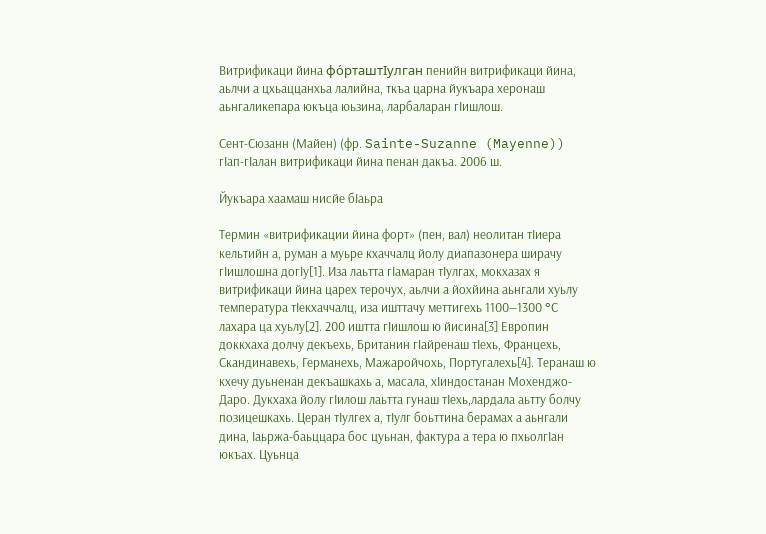Витрификаци йина фо́рташтӀулган пенийн витрификаци йина, аьлчи а цхьаццанхьа лалийна, ткъа царна йукъара херонаш аьнгаликепара юкъца юьзина, ларбаларан гӀишлош.

Сент-Сюзанн (Майен) (фр. Sainte-Suzanne (Mayenne)) гӀап-гӀалан витрификаци йина пенан дакъа. 2006 ш.

Йукъара хаамаш нисйе бӀаьра

Термин «витрификации йина форт» (пен, вал) неолитан тӀиера кельтийн а, руман а муьре кхаччалц йолу диапазонера ширачу гӀишлошна догӀу[1]. Иза лаьтта гӀамаран тӀулгах, мокхазах я витрификаци йина царех терочух, аьлчи а йохйина аьнгали хуьлу температура тӀекхаччалц, иза ишттачу меттигехь 1100—1300 °С лахара ца хуьлу[2]. 200 иштта гӀишлош ю йисина[3] Европин доккхаха долчу декъехь, Британин гӀайренаш тӀехь, Францехь, Скандинавехь, Германехь, Мажаройчохь, Португалехь[4]. Теранаш ю кхечу дуьненан декъашкахь а, масала, хӀиндостанан Мохенджо-Даро. Дукхаха йолу гӀилош лаьтта гунаш тӀехь,лардала аьтту болчу позицешкахь. Церан тӀулгех а, тӀулг боьттина берамах а аьнгали дина, Ӏаьржа-баьццара бос цуьнан, фактура а тера ю пхьолгӀан юкъах. Цуьнца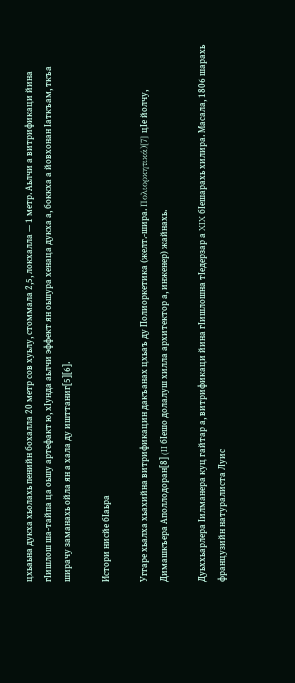цхьаьна дукха хьолахь пенийн бохалла 20 метр сов хуьлу, стоммала 2,5, локхалла — 1 метр. Аьлчи а витрификаци йина гӀишлош ша-тайпа ца оьшу артефакт ю, хӀунда аьлчи эффект ян оьшура хенаца дукха а, боккха а йовхонан Ӏаткъам, ткъа ширачу заманахь ойла ян а хала ду ишттаниг[5][6].

Истори нисйе бӀаьра

Уггаре хьалха хьахийна витрификацин дакъанах цхьаъ ду Полиоркетика (желт.-шира. Πολιορκητικά)[7] цӀе йолчу, Димашкъера Аполлодоран[8] (II бӀешо долалуш хилла архитектор а, инженер) жайнахь.

Дуьххьарлера Ӏилманера куц гайтар а, витрификаци йина гӀишлошна тӀедерзар а XIX бӀешарахь хилира. Масала, 1806 шарахь французийн натуралиста Луиc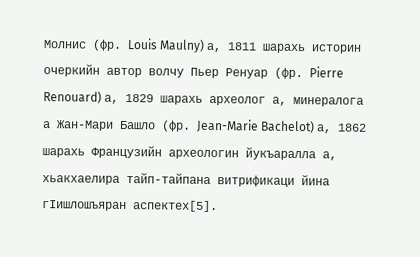Молнис (фр. Louis Maulny) а, 1811 шарахь историн очеркийн автор волчу Пьер Ренуар (фр. Pierre Renouard) а, 1829 шарахь археолог а, минералога а Жан-Мари Башло (фр. Jean-Marie Bachelot) а, 1862 шарахь Французийн археологин йукъаралла а, хьакхаелира тайп-тайпана витрификаци йина гӀишлошъяран аспектех[5].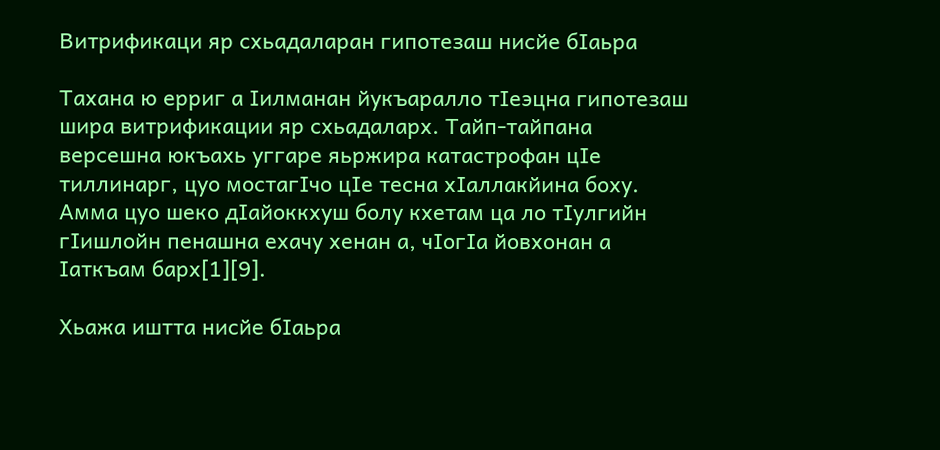Витрификаци яр схьадаларан гипотезаш нисйе бӀаьра

Тахана ю ерриг а Ӏилманан йукъаралло тӀеэцна гипотезаш шира витрификации яр схьадаларх. Тайп-тайпана версешна юкъахь уггаре яьржира катастрофан цӀе тиллинарг, цуо мостагӀчо цӀе тесна хӀаллакйина боху. Амма цуо шеко дӀайоккхуш болу кхетам ца ло тӀулгийн гӀишлойн пенашна ехачу хенан а, чӀогӀа йовхонан а Ӏаткъам барх[1][9].

Хьажа иштта нисйе бӀаьра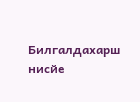Билгалдахарш нисйе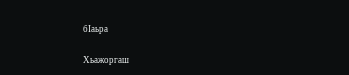бӀаьра

Хьажоргаш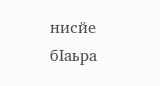нисйе бӀаьра